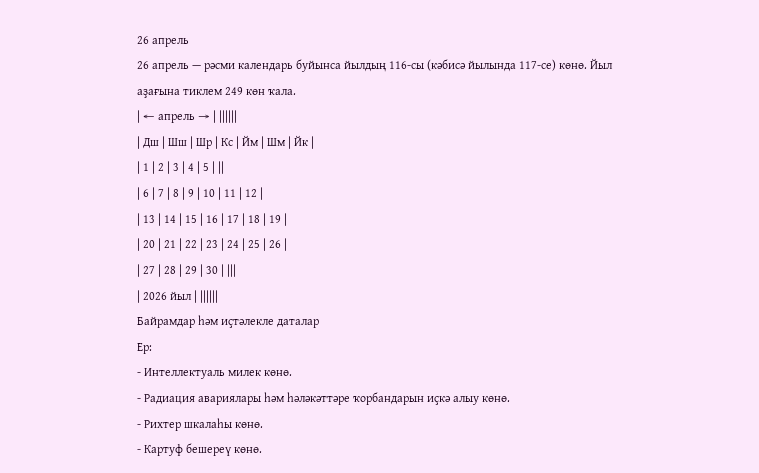26 апрель
26 апрель — рәсми календарь буйынса йылдың 116-сы (кәбисә йылында 117-се) көнө. Йыл аҙағына тиклем 249 көн ҡала.
| ← апрель → | ||||||
| Дш | Шш | Шр | Кс | Йм | Шм | Йк |
| 1 | 2 | 3 | 4 | 5 | ||
| 6 | 7 | 8 | 9 | 10 | 11 | 12 |
| 13 | 14 | 15 | 16 | 17 | 18 | 19 |
| 20 | 21 | 22 | 23 | 24 | 25 | 26 |
| 27 | 28 | 29 | 30 | |||
| 2026 йыл | ||||||
Байрамдар һәм иҫтәлекле даталар
Ер:
- Интеллектуаль милек көнө.
- Радиация авариялары һәм һәләкәттәре ҡорбандарын иҫкә алыу көнө.
- Рихтер шкалаһы көнө.
- Картуф бешереү көнө.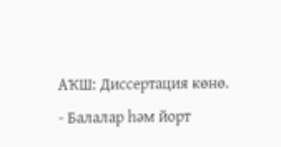АҠШ: Диссертация көнө.
- Балалар һәм йорт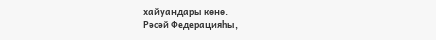хайуандары көнө.
Рәсәй Федерацияһы,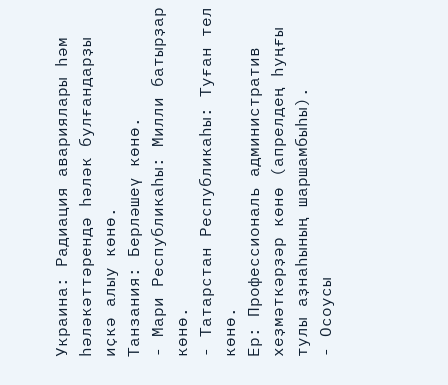Украина: Радиация авариялары һәм һәләкәттәрендә һәләк булғандарҙы иҫкә алыу көнө.
Танзания: Берләшеү көнө.
- Мари Республикаһы: Милли батырҙар көнө.
- Татарстан Республикаһы: Туған тел көнө.
Ер: Профессиональ административ хеҙмәткәрҙәр көнө (апрелдең һуңғы тулы аҙнаһының шаршамбыһы).
- Осоусы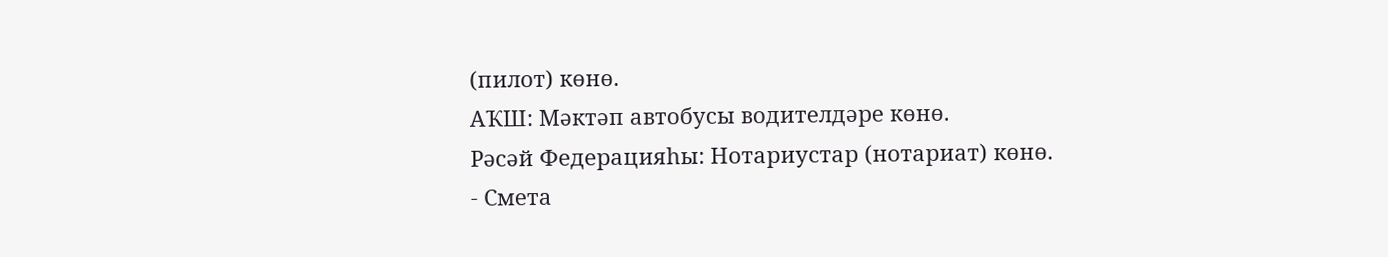(пилот) көнө.
АҠШ: Мәктәп автобусы водителдәре көнө.
Рәсәй Федерацияһы: Нотариустар (нотариат) көнө.
- Смета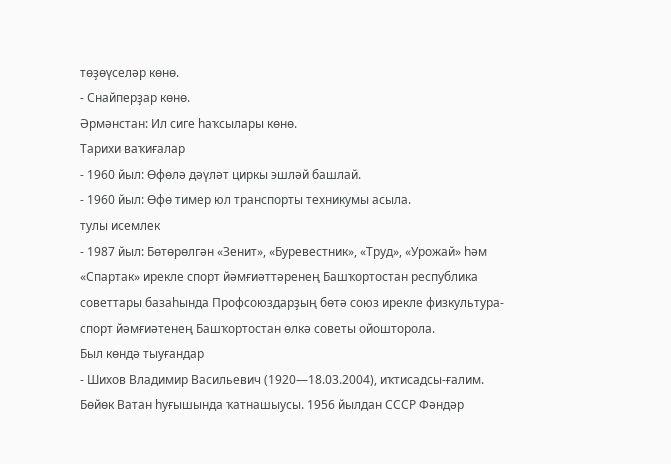төҙөүселәр көнө.
- Снайперҙар көнө.
Әрмәнстан: Ил сиге һаҡсылары көнө.
Тарихи ваҡиғалар
- 1960 йыл: Өфөлә дәүләт циркы эшләй башлай.
- 1960 йыл: Өфө тимер юл транспорты техникумы асыла.
тулы исемлек
- 1987 йыл: Бөтөрөлгән «Зенит», «Буревестник», «Труд», «Урожай» һәм «Спартак» ирекле спорт йәмғиәттәренең Башҡортостан республика советтары базаһында Профсоюздарҙың бөтә союз ирекле физкультура-спорт йәмғиәтенең Башҡортостан өлкә советы ойошторола.
Был көндә тыуғандар
- Шихов Владимир Васильевич (1920—18.03.2004), иҡтисадсы-ғалим. Бөйөк Ватан һуғышында ҡатнашыусы. 1956 йылдан СССР Фәндәр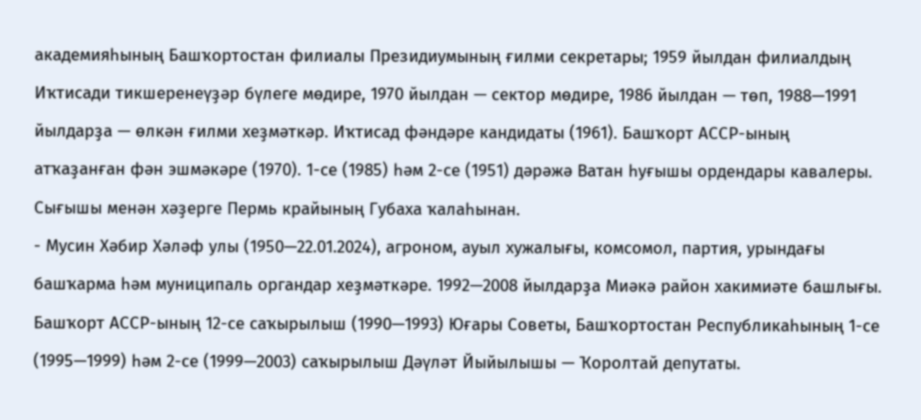академияһының Башҡортостан филиалы Президиумының ғилми секретары; 1959 йылдан филиалдың Иҡтисади тикшеренеүҙәр бүлеге мөдире, 1970 йылдан — сектор мөдире, 1986 йылдан — төп, 1988—1991 йылдарҙа — өлкән ғилми хеҙмәткәр. Иҡтисад фәндәре кандидаты (1961). Башҡорт АССР-ының атҡаҙанған фән эшмәкәре (1970). 1-се (1985) һәм 2-се (1951) дәрәжә Ватан һуғышы ордендары кавалеры. Сығышы менән хәҙерге Пермь крайының Губаха ҡалаһынан.
- Мусин Хәбир Хәләф улы (1950—22.01.2024), агроном, ауыл хужалығы, комсомол, партия, урындағы башҡарма һәм муниципаль органдар хеҙмәткәре. 1992—2008 йылдарҙа Миәкә район хакимиәте башлығы. Башҡорт АССР-ының 12-се саҡырылыш (1990—1993) Юғары Советы, Башҡортостан Республикаһының 1-се (1995—1999) һәм 2-се (1999—2003) саҡырылыш Дәүләт Йыйылышы — Ҡоролтай депутаты.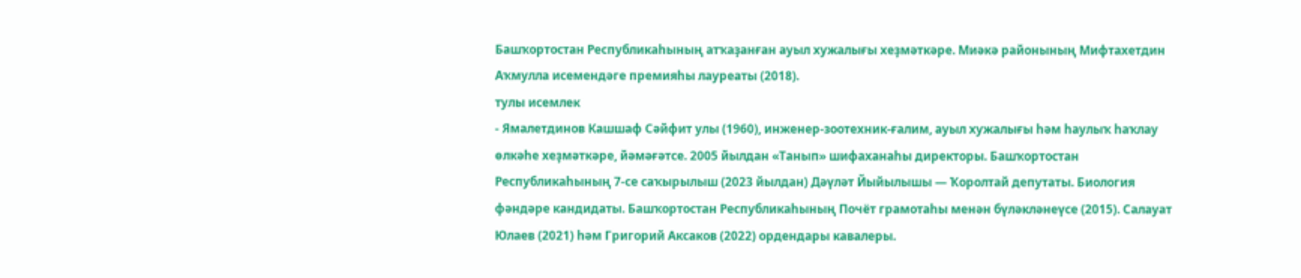Башҡортостан Республикаһының атҡаҙанған ауыл хужалығы хеҙмәткәре. Миәкә районының Мифтахетдин Аҡмулла исемендәге премияһы лауреаты (2018).
тулы исемлек
- Ямалетдинов Кашшаф Сәйфит улы (1960), инженер-зоотехник-ғалим, ауыл хужалығы һәм һаулыҡ һаҡлау өлкәһе хеҙмәткәре, йәмәғәтсе. 2005 йылдан «Танып» шифаханаһы директоры. Башҡортостан Республикаһының 7-се саҡырылыш (2023 йылдан) Дәүләт Йыйылышы — Ҡоролтай депутаты. Биология фәндәре кандидаты. Башҡортостан Республикаһының Почёт грамотаһы менән бүләкләнеүсе (2015). Салауат Юлаев (2021) һәм Григорий Аксаков (2022) ордендары кавалеры.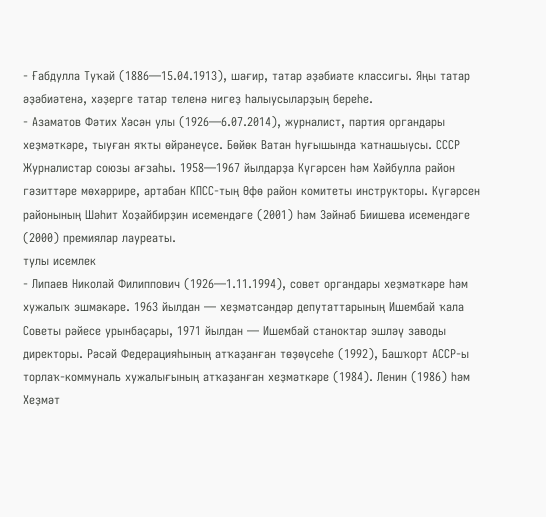- Ғабдулла Туҡай (1886—15.04.1913), шағир, татар әҙәбиәте классигы. Яңы татар әҙәбиәтенә, хәҙерге татар теленә нигеҙ һалыусыларҙың береһе.
- Азаматов Фәтих Хәсән улы (1926—6.07.2014), журналист, партия органдары хеҙмәткәре, тыуған яҡты өйрәнеүсе. Бөйөк Ватан һуғышында ҡатнашыусы. СССР Журналистар союзы ағзаһы. 1958—1967 йылдарҙа Күгәрсен һәм Хәйбулла район гәзиттәре мөхәррире, артабан КПСС-тың Өфө район комитеты инструкторы. Күгәрсен районының Шәһит Хоҙайбирҙин исемендәге (2001) һәм Зәйнәб Биишева исемендәге (2000) премиялар лауреаты.
тулы исемлек
- Липаев Николай Филиппович (1926—1.11.1994), совет органдары хеҙмәткәре һәм хужалыҡ эшмәкәре. 1963 йылдан — хеҙмәтсәндәр депутаттарының Ишембай ҡала Советы рәйесе урынбаҫары, 1971 йылдан — Ишембай станоктар эшләү заводы директоры. Рәсәй Федерацияһының атҡаҙанған төҙөүсеһе (1992), Башҡорт АССР-ы торлаҡ-коммуналь хужалығының атҡаҙанған хеҙмәткәре (1984). Ленин (1986) һәм Хеҙмәт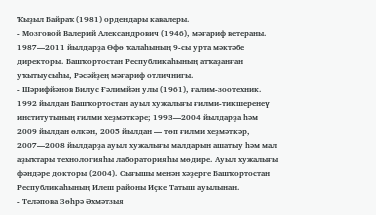Ҡыҙыл Байраҡ (1981) ордендары кавалеры.
- Мозговой Валерий Александрович (1946), мәғариф ветераны. 1987—2011 йылдарҙа Өфө ҡалаһының 9-сы урта мәктәбе директоры. Башҡортостан Республикаһының атҡаҙанған уҡытыусыһы, Рәсәйҙең мәғариф отличнигы.
- Шәрифйәнов Билус Ғәлимйән улы (1961), ғалим-зоотехник. 1992 йылдан Башҡортостан ауыл хужалығы ғилми-тикшеренеү институтының ғилми хеҙмәткәре; 1993—2004 йылдарҙа һәм 2009 йылдан өлкән, 2005 йылдан — төп ғилми хеҙмәткәр, 2007—2008 йылдарҙа ауыл хужалығы малдарын ашатыу һәм мал аҙыҡтары технологияһы лабораторияһы мөдире. Ауыл хужалығы фәндәре докторы (2004). Сығышы менән хәҙерге Башҡортостан Республикаһының Илеш районы Иҫке Татыш ауылынан.
- Теләпова Зөһрә Әхмәтзыя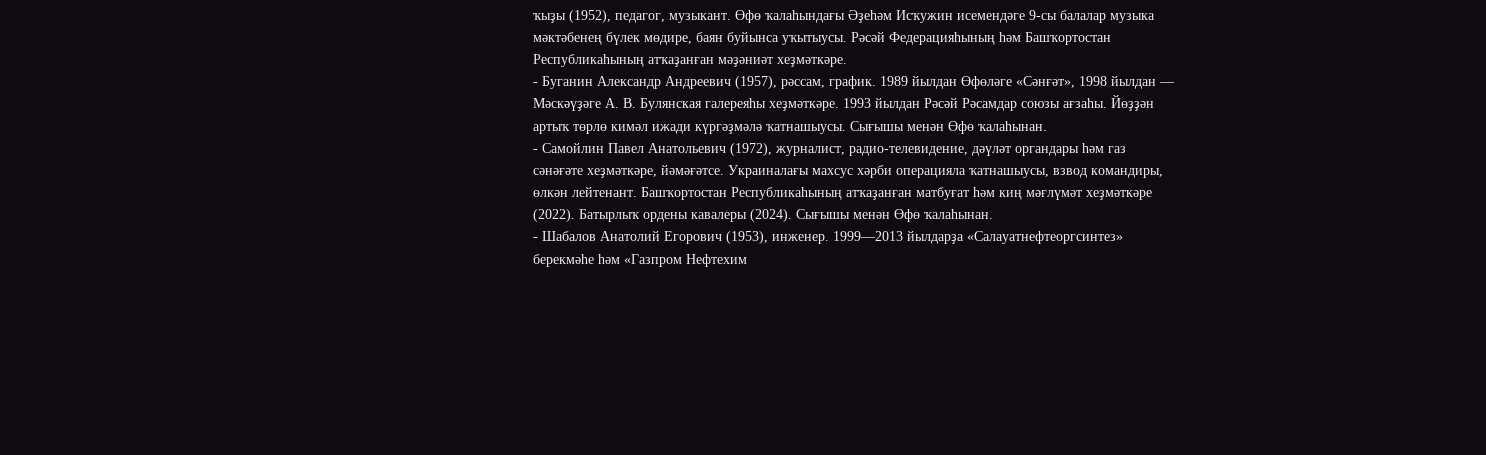ҡыҙы (1952), педагог, музыкант. Өфө ҡалаһындағы Әҙеһәм Исҡужин исемендәге 9-сы балалар музыка мәктәбенең бүлек мөдире, баян буйынса уҡытыусы. Рәсәй Федерацияһының һәм Башҡортостан Республикаһының атҡаҙанған мәҙәниәт хеҙмәткәре.
- Буганин Александр Андреевич (1957), рәссам, график. 1989 йылдан Өфөләге «Сәнғәт», 1998 йылдан — Мәскәүҙәге А. В. Булянская галереяһы хеҙмәткәре. 1993 йылдан Рәсәй Рәсамдар союзы ағзаһы. Йөҙҙән артыҡ төрлө кимәл ижади күргәҙмәлә ҡатнашыусы. Сығышы менән Өфө ҡалаһынан.
- Самойлин Павел Анатольевич (1972), журналист, радио-телевидение, дәүләт органдары һәм газ сәнәғәте хеҙмәткәре, йәмәғәтсе. Украиналағы махсус хәрби операцияла ҡатнашыусы, взвод командиры, өлкән лейтенант. Башҡортостан Республикаһының атҡаҙанған матбуғат һәм киң мәғлүмәт хеҙмәткәре (2022). Батырлыҡ ордены кавалеры (2024). Сығышы менән Өфө ҡалаһынан.
- Шабалов Анатолий Егорович (1953), инженер. 1999—2013 йылдарҙа «Салауатнефтеоргсинтез» берекмәһе һәм «Газпром Нефтехим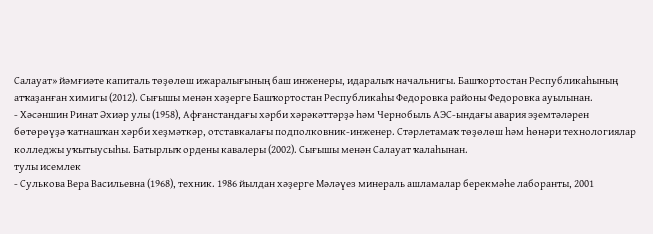Салауат» йәмғиәте капиталь төҙөлөш ижаралығының баш инженеры, идаралыҡ начальнигы. Башҡортостан Республикаһының атҡаҙанған химигы (2012). Сығышы менән хәҙерге Башҡортостан Республикаһы Федоровка районы Федоровка ауылынан.
- Хәсәншин Ринат Әхиәр улы (1958), Афғанстандағы хәрби хәрәкәттәрҙә һәм Чернобыль АЭС-ындағы авария эҙемтәләрен бөтөрөүҙә ҡатнашҡан хәрби хеҙмәткәр, отставкалағы подполковник-инженер. Стәрлетамаҡ төҙөлөш һәм һөнәри технологиялар колледжы уҡытыусыһы. Батырлыҡ ордены кавалеры (2002). Сығышы менән Салауат ҡалаһынан.
тулы исемлек
- Сулькова Вера Васильевна (1968), техник. 1986 йылдан хәҙерге Мәләүез минераль ашламалар берекмәһе лаборанты, 2001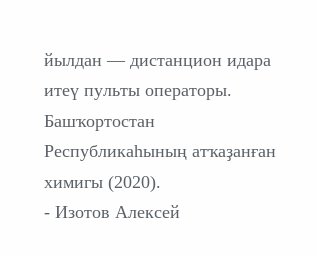йылдан — дистанцион идара итеү пульты операторы. Башҡортостан Республикаһының атҡаҙанған химигы (2020).
- Изотов Алексей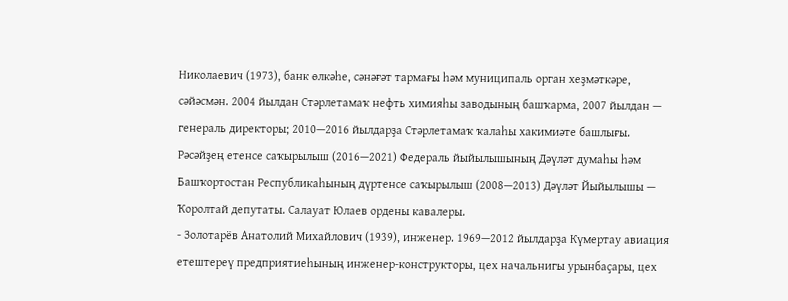Николаевич (1973), банк өлкәһе, сәнәғәт тармағы һәм муниципаль орган хеҙмәткәре, сәйәсмән. 2004 йылдан Стәрлетамаҡ нефть химияһы заводының башҡарма, 2007 йылдан — генераль директоры; 2010—2016 йылдарҙа Стәрлетамаҡ ҡалаһы хакимиәте башлығы. Рәсәйҙең етенсе саҡырылыш (2016—2021) Федераль йыйылышының Дәүләт думаһы һәм Башҡортостан Республикаһының дүртенсе саҡырылыш (2008—2013) Дәүләт Йыйылышы — Ҡоролтай депутаты. Салауат Юлаев ордены кавалеры.
- Золотарёв Анатолий Михайлович (1939), инженер. 1969—2012 йылдарҙа Күмертау авиация етештереү предприятиеһының инженер-конструкторы, цех начальнигы урынбаҫары, цех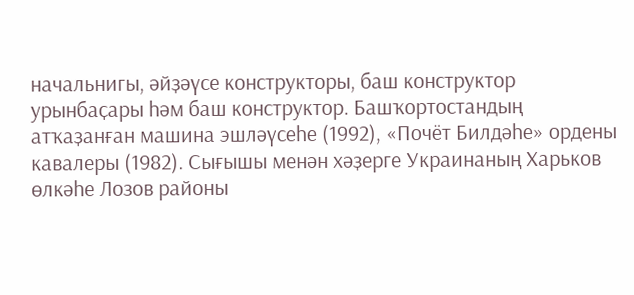начальнигы, әйҙәүсе конструкторы, баш конструктор урынбаҫары һәм баш конструктор. Башҡортостандың атҡаҙанған машина эшләүсеһе (1992), «Почёт Билдәһе» ордены кавалеры (1982). Сығышы менән хәҙерге Украинаның Харьков өлкәһе Лозов районы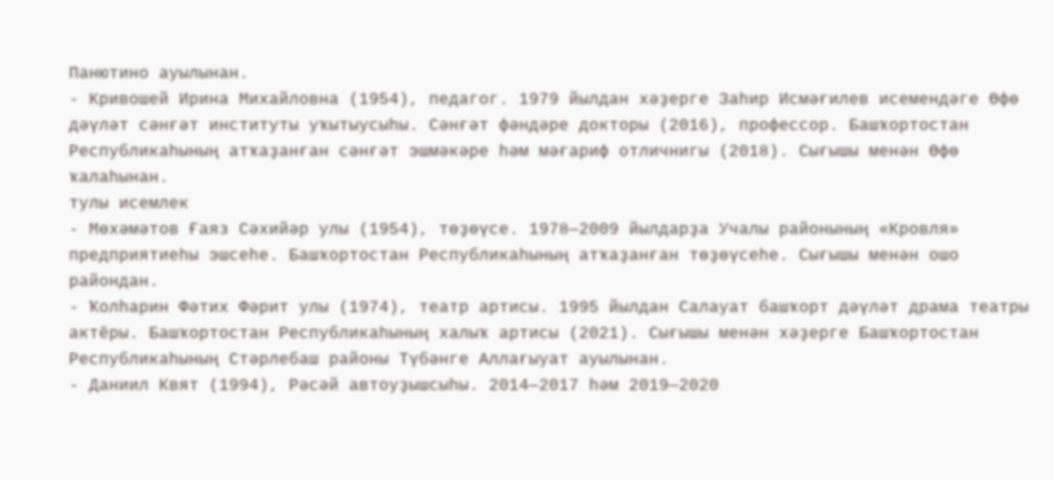Панютино ауылынан.
- Кривошей Ирина Михайловна (1954), педагог. 1979 йылдан хәҙерге Заһир Исмәғилев исемендәге Өфө дәүләт сәнғәт институты уҡытыусыһы. Сәнғәт фәндәре докторы (2016), профессор. Башҡортостан Республикаһының атҡаҙанған сәнғәт эшмәкәре һәм мәғариф отличнигы (2018). Сығышы менән Өфө ҡалаһынан.
тулы исемлек
- Мөхәмәтов Ғаяз Сәхийәр улы (1954), төҙөүсе. 1978—2009 йылдарҙа Учалы районының «Кровля» предприятиеһы эшсеһе. Башҡортостан Республикаһының атҡаҙанған төҙөүсеһе. Сығышы менән ошо райондан.
- Ҡолһарин Фәтих Фәрит улы (1974), театр артисы. 1995 йылдан Салауат башҡорт дәүләт драма театры актёры. Башҡортостан Республикаһының халыҡ артисы (2021). Сығышы менән хәҙерге Башҡортостан Республикаһының Стәрлебаш районы Түбәнге Аллағыуат ауылынан.
- Даниил Квят (1994), Рәсәй автоуҙышсыһы. 2014—2017 һәм 2019—2020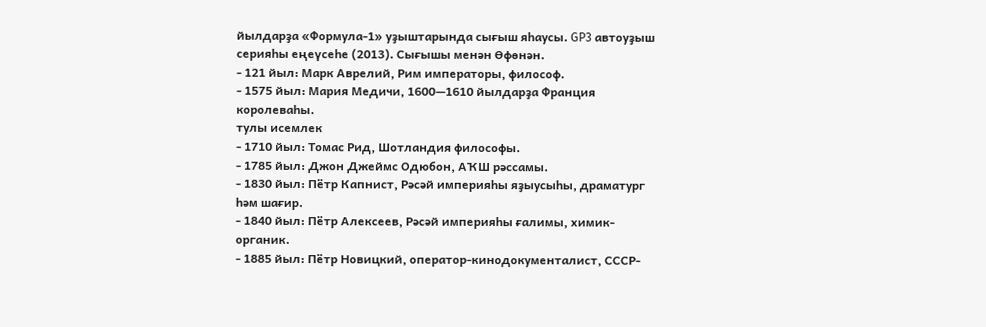йылдарҙа «Формула-1» уҙыштарында сығыш яһаусы. GP3 автоуҙыш серияһы еңеүсеһе (2013). Сығышы менән Өфөнән.
- 121 йыл: Марк Аврелий, Рим императоры, философ.
- 1575 йыл: Мария Медичи, 1600—1610 йылдарҙа Франция королеваһы.
тулы исемлек
- 1710 йыл: Томас Рид, Шотландия философы.
- 1785 йыл: Джон Джеймс Одюбон, АҠШ рәссамы.
- 1830 йыл: Пётр Капнист, Рәсәй империяһы яҙыусыһы, драматург һәм шағир.
- 1840 йыл: Пётр Алексеев, Рәсәй империяһы ғалимы, химик-органик.
- 1885 йыл: Пётр Новицкий, оператор-кинодокументалист, СССР-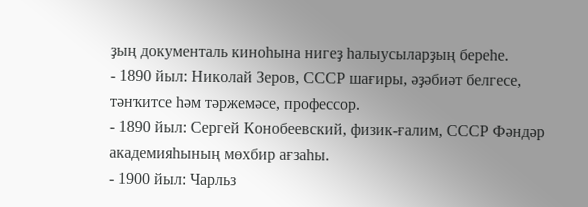ҙың документаль киноһына нигеҙ һалыусыларҙың береһе.
- 1890 йыл: Николай Зеров, СССР шағиры, әҙәбиәт белгесе, тәнҡитсе һәм тәржемәсе, профессор.
- 1890 йыл: Сергей Конобеевский, физик-ғалим, СССР Фәндәр академияһының мөхбир ағзаһы.
- 1900 йыл: Чарльз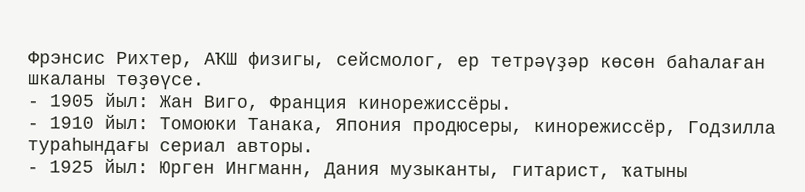Фрэнсис Рихтер, АҠШ физигы, сейсмолог, ер тетрәүҙәр көсөн баһалаған шкаланы төҙөүсе.
- 1905 йыл: Жан Виго, Франция кинорежиссёры.
- 1910 йыл: Томоюки Танака, Япония продюсеры, кинорежиссёр, Годзилла тураһындағы сериал авторы.
- 1925 йыл: Юрген Ингманн, Дания музыканты, гитарист, ҡатыны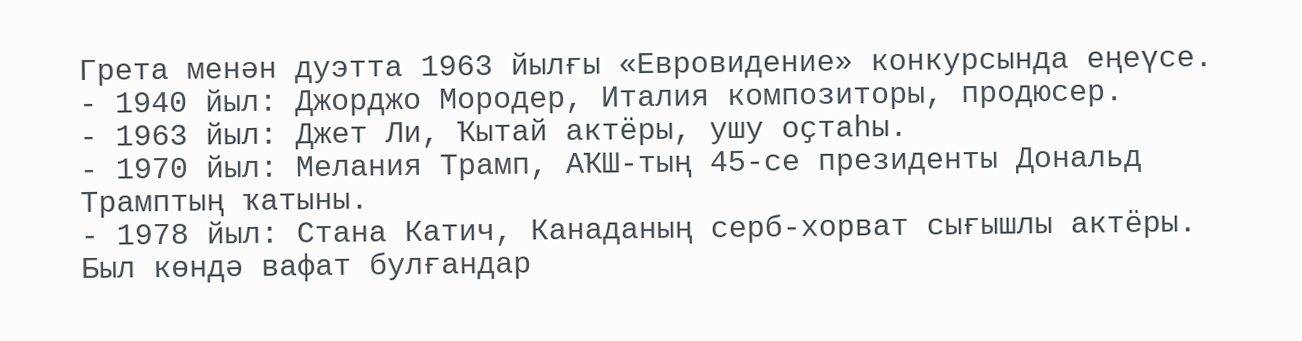Грета менән дуэтта 1963 йылғы «Евровидение» конкурсында еңеүсе.
- 1940 йыл: Джорджо Мородер, Италия композиторы, продюсер.
- 1963 йыл: Джет Ли, Ҡытай актёры, ушу оҫтаһы.
- 1970 йыл: Мелания Трамп, АҠШ-тың 45-се президенты Дональд Трамптың ҡатыны.
- 1978 йыл: Стана Катич, Канаданың серб-хорват сығышлы актёры.
Был көндә вафат булғандар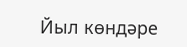Йыл көндәре